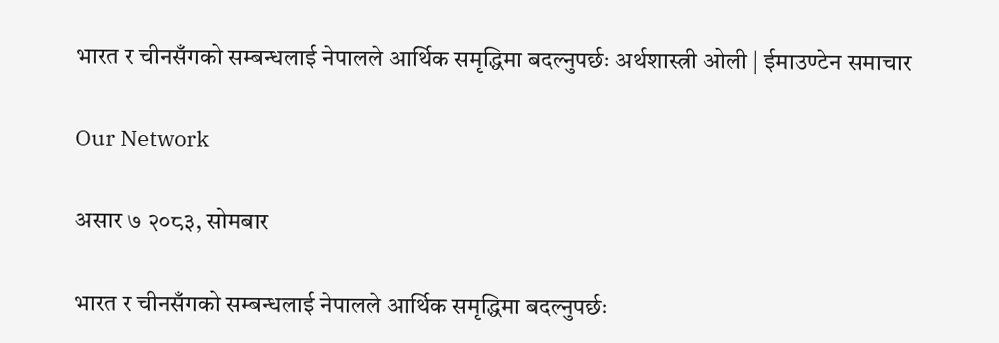भारत र चीनसँगको सम्बन्धलाई नेपालले आर्थिक समृद्धिमा बदल्नुपर्छः अर्थशास्त्री ओली | ईमाउण्टेन समाचार

Our Network

असार ७ २०८३, सोमबार

भारत र चीनसँगको सम्बन्धलाई नेपालले आर्थिक समृद्धिमा बदल्नुपर्छः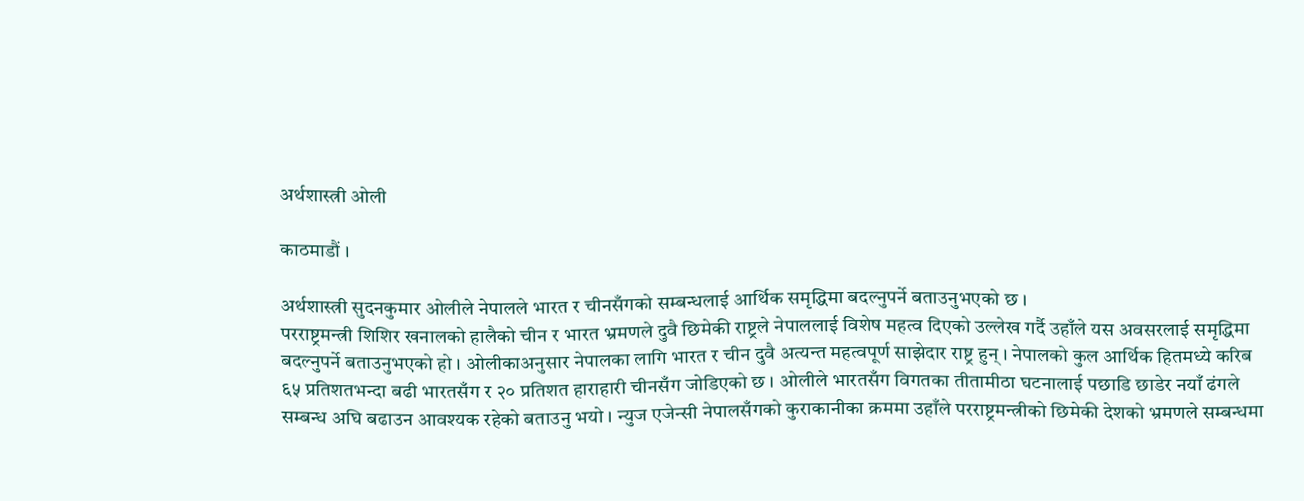अर्थशास्त्री ओली

काठमाडौं ।

अर्थशास्त्री सुदनकुमार ओलीले नेपालले भारत र चीनसँगको सम्बन्धलाई आर्थिक समृद्धिमा बदल्नुपर्ने बताउनुभएको छ ।
परराष्ट्रमन्त्री शिशिर खनालको हालैको चीन र भारत भ्रमणले दुवै छिमेकी राष्ट्रले नेपाललाई विशेष महत्व दिएको उल्लेख गर्दै उहाँले यस अवसरलाई समृद्धिमा बदल्नुपर्ने बताउनुभएको हो । ओलीकाअनुसार नेपालका लागि भारत र चीन दुवै अत्यन्त महत्वपूर्ण साझेदार राष्ट्र हुन् । नेपालको कुल आर्थिक हितमध्ये करिब ६५ प्रतिशतभन्दा बढी भारतसँग र २० प्रतिशत हाराहारी चीनसँग जोडिएको छ । ओलीले भारतसँग विगतका तीतामीठा घटनालाई पछाडि छाडेर नयाँ ढंगले सम्बन्ध अघि बढाउन आवश्यक रहेको बताउनु भयो । न्युज एजेन्सी नेपालसँगको कुराकानीका क्रममा उहाँले परराष्ट्रमन्त्रीको छिमेकी देशको भ्रमणले सम्बन्धमा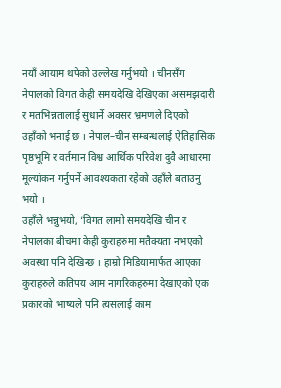नयाँ आयाम थपेको उल्लेख गर्नुभयो । चीनसँग नेपालको विगत केही समयदेखि देखिएका असमझदारी र मतभिन्नतालाई सुधार्ने अवसर भ्रमणले दिएको उहाँको भनाई छ । नेपाल–चीन सम्बन्धलाई ऐतिहासिक पृष्ठभूमि र वर्तमान विश्व आर्थिक परिवेश दुवै आधारमा मूल्यांकन गर्नुपर्ने आवश्यकता रहेको उहाँले बताउनु भयो ।
उहाँले भन्नुभयो, ‘विगत लामो समयदेखि चीन र नेपालका बीचमा केही कुराहरुमा मतैक्यता नभएको अवस्था पनि देखिन्छ । हाम्रो मिडियामार्फत आएका कुराहरुले कतिपय आम नागरिकहरुमा देखाएको एक प्रकारको भाष्यले पनि त्यसलाई काम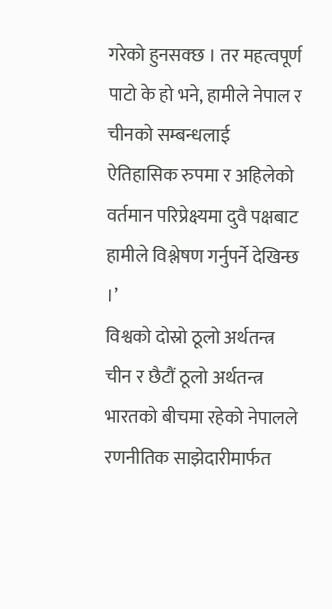गरेको हुनसक्छ । तर महत्वपूर्ण पाटो के हो भने, हामीले नेपाल र चीनको सम्बन्धलाई ऐतिहासिक रुपमा र अहिलेको वर्तमान परिप्रेक्ष्यमा दुवै पक्षबाट हामीले विश्लेषण गर्नुपर्ने देखिन्छ ।’
विश्वको दोस्रो ठूलो अर्थतन्त्र चीन र छैटौं ठूलो अर्थतन्त्र भारतको बीचमा रहेको नेपालले रणनीतिक साझेदारीमार्फत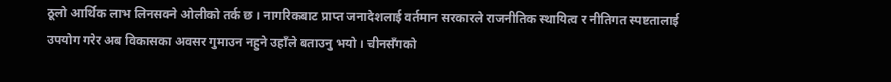ठूलो आर्थिक लाभ लिनसक्ने ओलीको तर्क छ । नागरिकबाट प्राप्त जनादेशलाई वर्तमान सरकारले राजनीतिक स्थायित्व र नीतिगत स्पष्टतालाई उपयोग गरेर अब विकासका अवसर गुमाउन नहुने उहाँले बताउनु भयो । चीनसँगको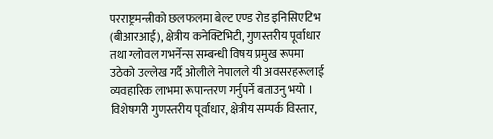परराष्ट्रमन्त्रीको छलफलमा बेल्ट एण्ड रोड इनिसिएटिभ (बीआरआई), क्षेत्रीय कनेक्टिभिटी, गुणस्तरीय पूर्वाधार तथा ग्लोवल गभर्नेन्स सम्बन्धी विषय प्रमुख रूपमा उठेको उल्लेख गर्दै ओलीले नेपालले यी अवसरहरूलाई व्यवहारिक लाभमा रूपान्तरण गर्नुपर्ने बताउनु भयो । विशेषगरी गुणस्तरीय पूर्वाधार, क्षेत्रीय सम्पर्क विस्तार,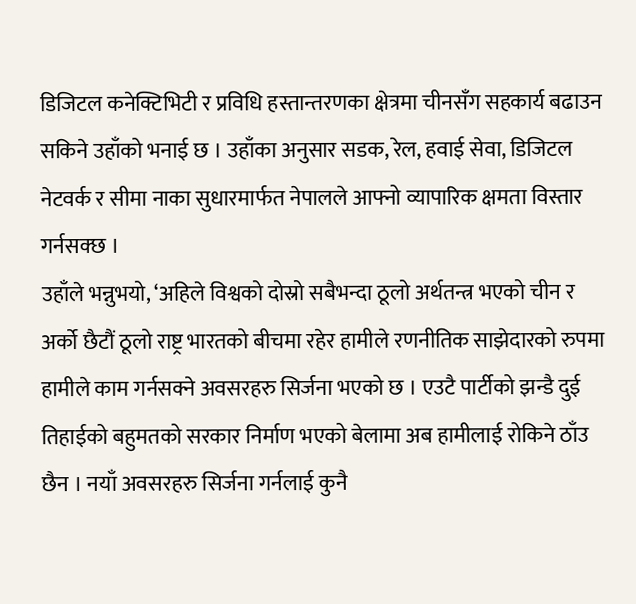डिजिटल कनेक्टिभिटी र प्रविधि हस्तान्तरणका क्षेत्रमा चीनसँग सहकार्य बढाउन सकिने उहाँको भनाई छ । उहाँका अनुसार सडक, रेल, हवाई सेवा, डिजिटल नेटवर्क र सीमा नाका सुधारमार्फत नेपालले आफ्नो व्यापारिक क्षमता विस्तार गर्नसक्छ ।
उहाँले भन्नुभयो, ‘अहिले विश्वको दोस्रो सबैभन्दा ठूलो अर्थतन्त्र भएको चीन र अर्को छैटौं ठूलो राष्ट्र भारतको बीचमा रहेर हामीले रणनीतिक साझेदारको रुपमा हामीले काम गर्नसक्ने अवसरहरु सिर्जना भएको छ । एउटै पार्टीको झन्डै दुई तिहाईको बहुमतको सरकार निर्माण भएको बेलामा अब हामीलाई रोकिने ठाँउ छैन । नयाँ अवसरहरु सिर्जना गर्नलाई कुनै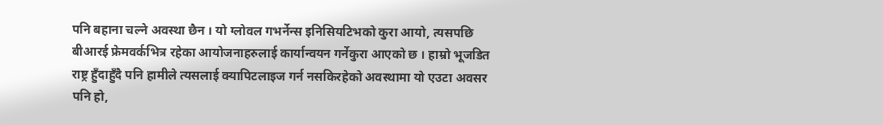पनि बहाना चल्ने अवस्था छैन । यो ग्लोवल गभर्नेन्स इनिसियटिभको कुरा आयो, त्यसपछि बीआरई फ्रेमवर्कभित्र रहेका आयोजनाहरुलाई कार्यान्वयन गर्नेकुरा आएको छ । हाम्रो भूजडित राष्ट्र हुँदाहुँदै पनि हामीले त्यसलाई क्यापिटलाइज गर्न नसकिरहेको अवस्थामा यो एउटा अवसर पनि हो,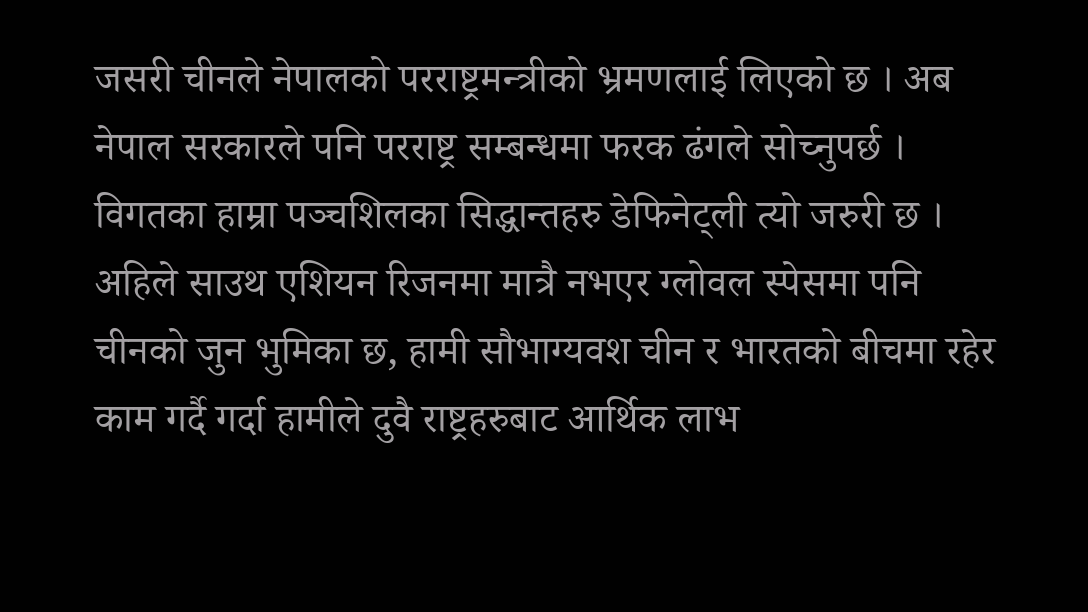जसरी चीनले नेपालको परराष्ट्रमन्त्रीको भ्रमणलाई लिएको छ । अब नेपाल सरकारले पनि परराष्ट्र सम्बन्धमा फरक ढंगले सोच्नुपर्छ । विगतका हाम्रा पञ्चशिलका सिद्धान्तहरु डेफिनेट्ली त्यो जरुरी छ । अहिले साउथ एशियन रिजनमा मात्रै नभएर ग्लोवल स्पेसमा पनि चीनको जुन भुमिका छ, हामी सौभाग्यवश चीन र भारतको बीचमा रहेर काम गर्दै गर्दा हामीले दुवै राष्ट्रहरुबाट आर्थिक लाभ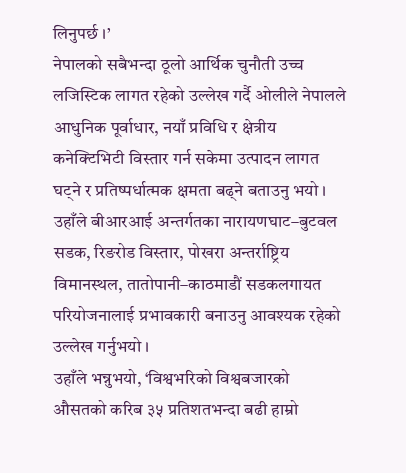लिनुपर्छ ।’
नेपालको सबैभन्दा ठूलो आर्थिक चुनौती उच्च लजिस्टिक लागत रहेको उल्लेख गर्दै ओलीले नेपालले आधुनिक पूर्वाधार, नयाँ प्रविधि र क्षेत्रीय कनेक्टिभिटी विस्तार गर्न सकेमा उत्पादन लागत घट्ने र प्रतिष्पर्धात्मक क्षमता बढ्ने बताउनु भयो । उहाँले बीआरआई अन्तर्गतका नारायणघाट–बुटवल सडक, रिङरोड विस्तार, पोखरा अन्तर्राष्ट्रिय विमानस्थल, तातोपानी–काठमाडौं सडकलगायत परियोजनालाई प्रभावकारी बनाउनु आवश्यक रहेको उल्लेख गर्नुभयो ।
उहाँले भन्नुभयो, ‘विश्वभरिको विश्वबजारको औसतको करिब ३५ प्रतिशतभन्दा बढी हाम्रो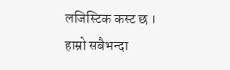लजिस्टिक कस्ट छ । हाम्रो सबैभन्दा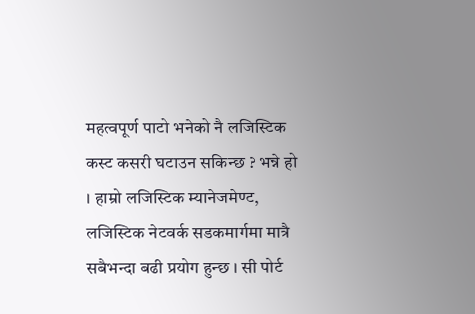महत्वपूर्ण पाटो भनेको नै लजिस्टिक कस्ट कसरी घटाउन सकिन्छ ? भन्ने हो । हाम्रो लजिस्टिक म्यानेजमेण्ट, लजिस्टिक नेटवर्क सडकमार्गमा मात्रै सबैभन्दा बढी प्रयोग हुन्छ । सी पोर्ट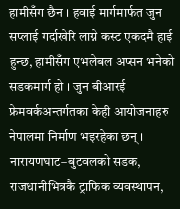हामीसँग छैन । हवाई मार्गमार्फत जुन सप्लाई गर्दाखेरि लाग्ने कस्ट एकदमै हाई हुन्छ, हामीसँग एभलेबल अप्सन भनेको सडकमार्ग हो । जुन बीआरई फ्रेमवर्कअन्तर्गतका केही आयोजनाहरु नेपालमा निर्माण भइरहेका छन् । नारायणघाट–बुटवलको सडक, राजधानीभित्रकै ट्राफिक व्यवस्थापन,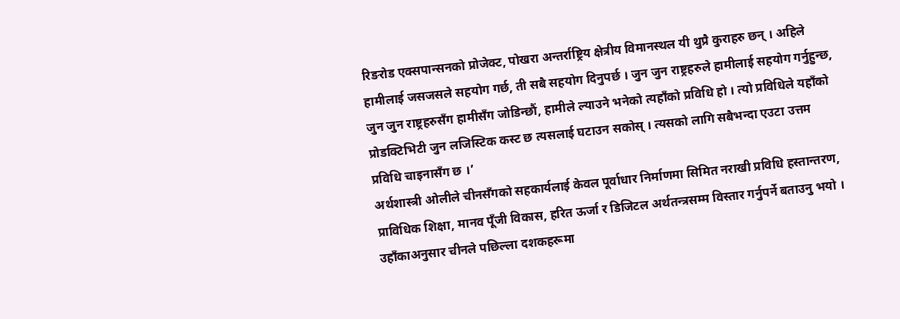रिङरोड एक्सपान्सनको प्रोजेक्ट, पोखरा अन्तर्राष्ट्रिय क्षेत्रीय विमानस्थल यी थुप्रै कुराहरु छन् । अहिले हामीलाई जसजसले सहयोग गर्छ, ती सबै सहयोग दिनुपर्छ । जुन जुन राष्ट्रहरुले हामीलाई सहयोग गर्नुहुन्छ, जुन जुन राष्ट्रहरुसँग हामीसँग जोडिन्छौं, हामीले ल्याउने भनेको त्यहाँको प्रविधि हो । त्यो प्रविधिले यहाँको प्रोडक्टिभिटी जुन लजिस्टिक कस्ट छ त्यसलाई घटाउन सकोस् । त्यसको लागि सबैभन्दा एउटा उत्तम प्रविधि चाइनासँग छ ।’
अर्थशास्त्री ओलीले चीनसँगको सहकार्यलाई केवल पूर्वाधार निर्माणमा सिमित नराखी प्रविधि हस्तान्तरण, प्राविधिक शिक्षा, मानव पूँजी विकास, हरित ऊर्जा र डिजिटल अर्थतन्त्रसम्म विस्तार गर्नुपर्ने बताउनु भयो । उहाँकाअनुसार चीनले पछिल्ला दशकहरूमा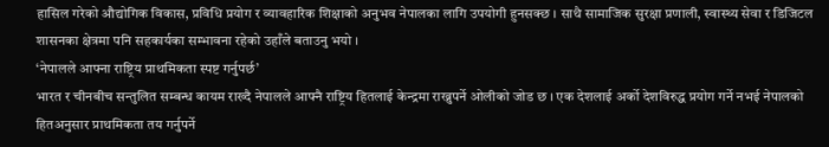हासिल गरेको औद्योगिक विकास, प्रविधि प्रयोग र व्यावहारिक शिक्षाको अनुभव नेपालका लागि उपयोगी हुनसक्छ । साथै सामाजिक सुरक्षा प्रणाली, स्वास्थ्य सेवा र डिजिटल शासनका क्षेत्रमा पनि सहकार्यका सम्भावना रहेको उहाँले बताउनु भयो ।
‘नेपालले आफ्ना राष्ट्रिय प्राथमिकता स्पष्ट गर्नुपर्छ’
भारत र चीनबीच सन्तुलित सम्बन्ध कायम राख्दै नेपालले आफ्नै राष्ट्रिय हितलाई केन्द्रमा राख्नुपर्ने ओलीको जोड छ । एक देशलाई अर्को देशविरुद्ध प्रयोग गर्ने नभई नेपालको हितअनुसार प्राथमिकता तय गर्नुपर्ने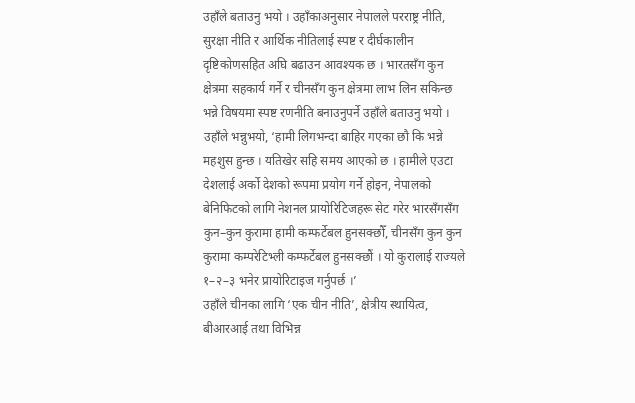उहाँले बताउनु भयो । उहाँकाअनुसार नेपालले परराष्ट्र नीति, सुरक्षा नीति र आर्थिक नीतिलाई स्पष्ट र दीर्घकालीन दृष्टिकोणसहित अघि बढाउन आवश्यक छ । भारतसँग कुन क्षेत्रमा सहकार्य गर्ने र चीनसँग कुन क्षेत्रमा लाभ लिन सकिन्छ भन्ने विषयमा स्पष्ट रणनीति बनाउनुपर्ने उहाँले बताउनु भयो ।
उहाँले भन्नुभयो, ‘हामी लिगभन्दा बाहिर गएका छौ कि भन्ने महशुस हुन्छ । यतिखेर सहि समय आएको छ । हामीले एउटा देशलाई अर्को देशको रूपमा प्रयोग गर्ने होइन, नेपालको बेनिफिटको लागि नेशनल प्रायोरिटिजहरू सेट गरेर भारसँगसँग कुन–कुन कुरामा हामी कम्फर्टेबल हुनसक्छौँ, चीनसँग कुन कुन कुरामा कम्परेटिभ्ली कम्फर्टेबल हुनसक्छौं । यो कुरालाई राज्यले १–२–३ भनेर प्रायोरिटाइज गर्नुपर्छ ।’
उहाँले चीनका लागि ‘एक चीन नीति’, क्षेत्रीय स्थायित्व, बीआरआई तथा विभिन्न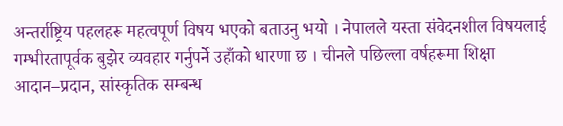अन्तर्राष्ट्रिय पहलहरू महत्वपूर्ण विषय भएको बताउनु भयो । नेपालले यस्ता संवेदनशील विषयलाई गम्भीरतापूर्वक बुझेर व्यवहार गर्नुपर्ने उहाँको धारणा छ । चीनले पछिल्ला वर्षहरूमा शिक्षा आदान–प्रदान, सांस्कृतिक सम्बन्ध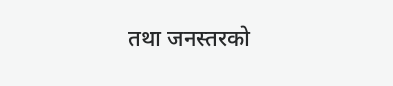तथा जनस्तरको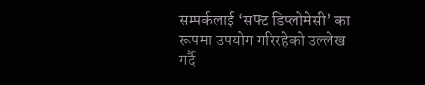सम्पर्कलाई ‘सफ्ट डिप्लोमेसी’ का रूपमा उपयोग गरिरहेको उल्लेख गर्दै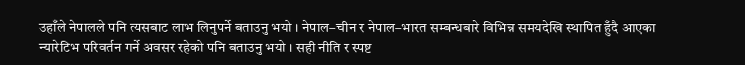उहाँले नेपालले पनि त्यसबाट लाभ लिनुपर्ने बताउनु भयो । नेपाल–चीन र नेपाल–भारत सम्बन्धबारे विभिन्न समयदेखि स्थापित हुँदै आएका न्यारेटिभ परिवर्तन गर्ने अवसर रहेको पनि बताउनु भयो । सही नीति र स्पष्ट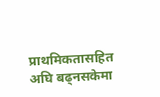प्राथमिकतासहित अघि बढ्नसकेमा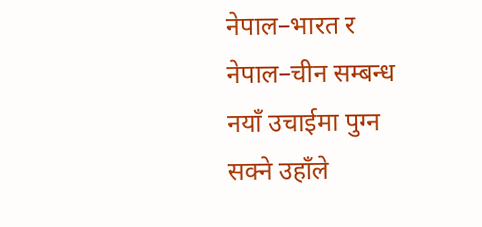नेपाल–भारत र नेपाल–चीन सम्बन्ध नयाँ उचाईमा पुग्न सक्ने उहाँले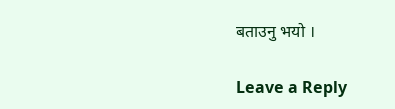बताउनु भयो ।

Leave a Reply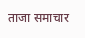ताजा समाचार